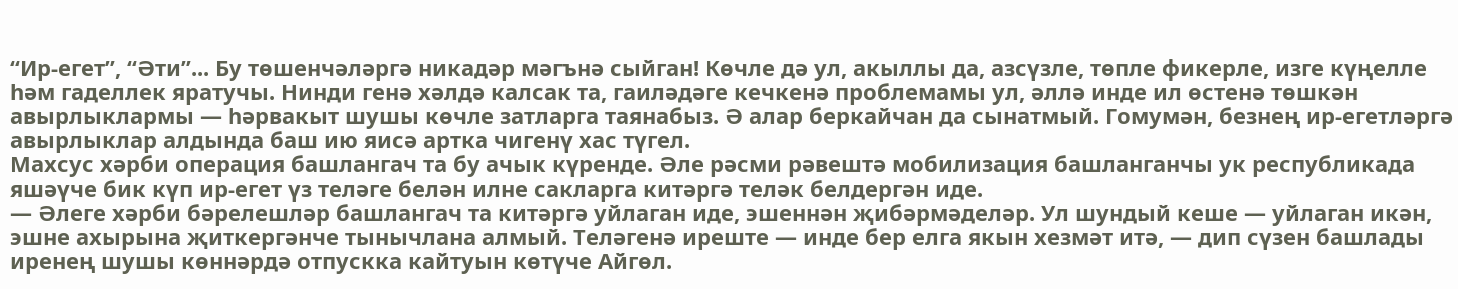“Ир-егет”, “Әти”... Бу төшенчәләргә никадәр мәгънә сыйган! Көчле дә ул, акыллы да, азсүзле, төпле фикерле, изге күңелле һәм гаделлек яратучы. Нинди генә хәлдә калсак та, гаиләдәге кечкенә проблемамы ул, әллә инде ил өстенә төшкән авырлыклармы — һәрвакыт шушы көчле затларга таянабыз. Ә алар беркайчан да сынатмый. Гомумән, безнең ир-егетләргә авырлыклар алдында баш ию яисә артка чигенү хас түгел.
Махсус хәрби операция башлангач та бу ачык күренде. Әле рәсми рәвештә мобилизация башланганчы ук республикада яшәүче бик күп ир-егет үз теләге белән илне сакларга китәргә теләк белдергән иде.
— Әлеге хәрби бәрелешләр башлангач та китәргә уйлаган иде, эшеннән җибәрмәделәр. Ул шундый кеше — уйлаган икән, эшне ахырына җиткергәнче тынычлана алмый. Теләгенә иреште — инде бер елга якын хезмәт итә, — дип сүзен башлады иренең шушы көннәрдә отпускка кайтуын көтүче Айгөл.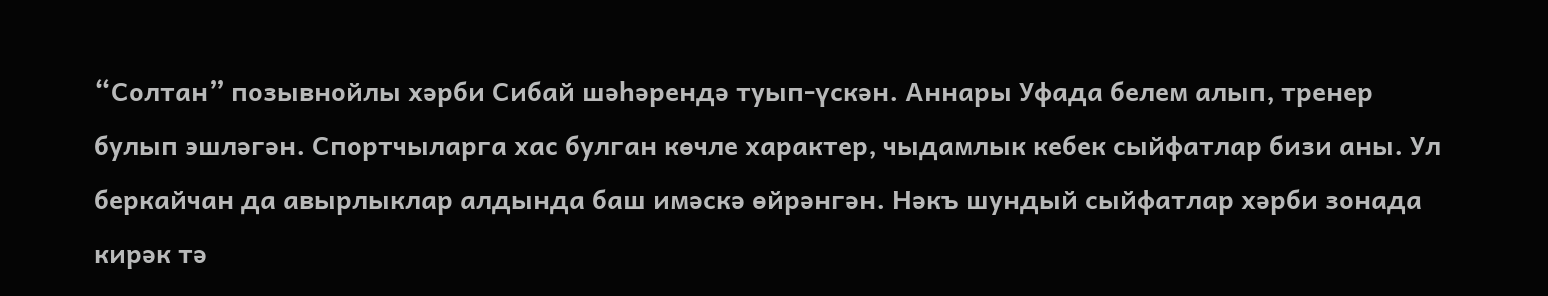“Солтан” позывнойлы хәрби Сибай шәһәрендә туып-үскән. Аннары Уфада белем алып, тренер булып эшләгән. Спортчыларга хас булган көчле характер, чыдамлык кебек сыйфатлар бизи аны. Ул беркайчан да авырлыклар алдында баш имәскә өйрәнгән. Нәкъ шундый сыйфатлар хәрби зонада кирәк тә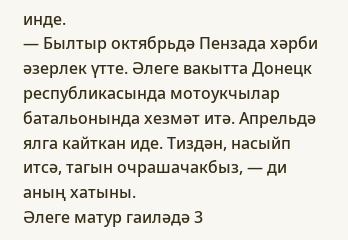инде.
— Былтыр октябрьдә Пензада хәрби әзерлек үтте. Әлеге вакытта Донецк республикасында мотоукчылар батальонында хезмәт итә. Апрельдә ялга кайткан иде. Тиздән, насыйп итсә, тагын очрашачакбыз, — ди аның хатыны.
Әлеге матур гаиләдә 3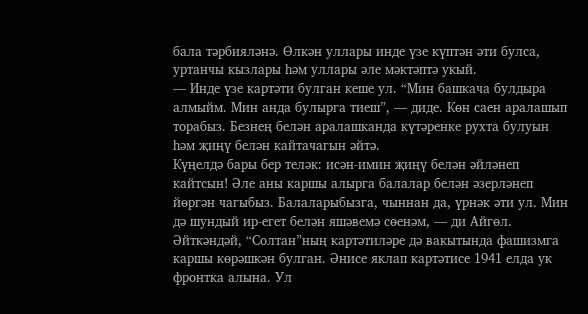бала тәрбияләнә. Өлкән уллары инде үзе күптән әти булса, уртанчы кызлары һәм уллары әле мәктәптә укый.
— Инде үзе картәти булган кеше ул. “Мин башкача булдыра алмыйм. Мин анда булырга тиеш”, — диде. Көн саен аралашып торабыз. Безнең белән аралашканда күтәренке рухта булуын һәм җиңү белән кайтачагын әйтә.
Күңелдә бары бер теләк: исән-имин җиңү белән әйләнеп кайтсын! Әле аны каршы алырга балалар белән әзерләнеп йөргән чагыбыз. Балаларыбызга, чыннан да, үрнәк әти ул. Мин дә шундый ир-егет белән яшәвемә сөенәм, — ди Айгөл.
Әйткәндәй, “Солтан”ның картәтиләре дә вакытында фашизмга каршы көрәшкән булган. Әнисе яклап картәтисе 1941 елда ук фронтка алына. Ул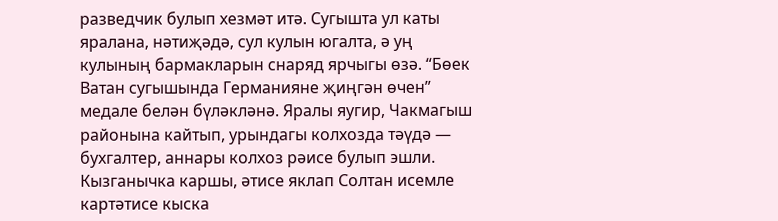разведчик булып хезмәт итә. Сугышта ул каты яралана, нәтиҗәдә, сул кулын югалта, ә уң кулының бармакларын снаряд ярчыгы өзә. “Бөек Ватан сугышында Германияне җиңгән өчен” медале белән бүләкләнә. Яралы яугир, Чакмагыш районына кайтып, урындагы колхозда тәүдә — бухгалтер, аннары колхоз рәисе булып эшли.
Кызганычка каршы, әтисе яклап Солтан исемле картәтисе кыска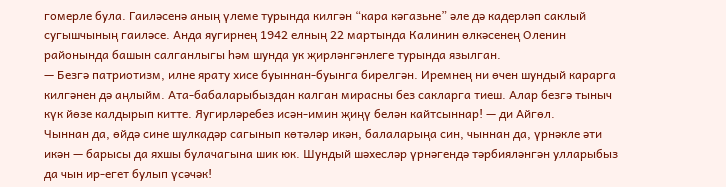гомерле була. Гаиләсенә аның үлеме турында килгән “кара кәгазьне” әле дә кадерләп саклый сугышчының гаиләсе. Анда яугирнең 1942 елның 22 мартында Калинин өлкәсенең Оленин районында башын салганлыгы һәм шунда ук җирләнгәнлеге турында язылган.
— Безгә патриотизм, илне ярату хисе буыннан-буынга бирелгән. Иремнең ни өчен шундый карарга килгәнен дә аңлыйм. Ата-бабаларыбыздан калган мирасны без сакларга тиеш. Алар безгә тыныч күк йөзе калдырып китте. Яугирләребез исән-имин җиңү белән кайтсыннар! — ди Айгөл.
Чыннан да, өйдә сине шулкадәр сагынып көтәләр икән, балаларыңа син, чыннан да, үрнәкле әти икән — барысы да яхшы булачагына шик юк. Шундый шәхесләр үрнәгендә тәрбияләнгән улларыбыз да чын ир-егет булып үсәчәк!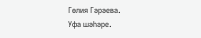Гөлия Гәрәева.
Уфа шәһәре.